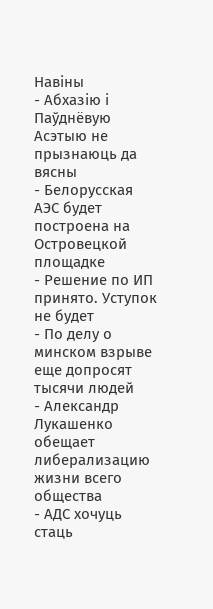Навiны
- Абхазію і Паўднёвую Асэтыю не прызнаюць да вясны
- Белорусская АЭС будет построена на Островецкой площадке
- Решение по ИП принято. Уступок не будет
- По делу о минском взрыве еще допросят тысячи людей
- Александр Лукашенко обещает либерализацию жизни всего общества
- АДС хочуць стаць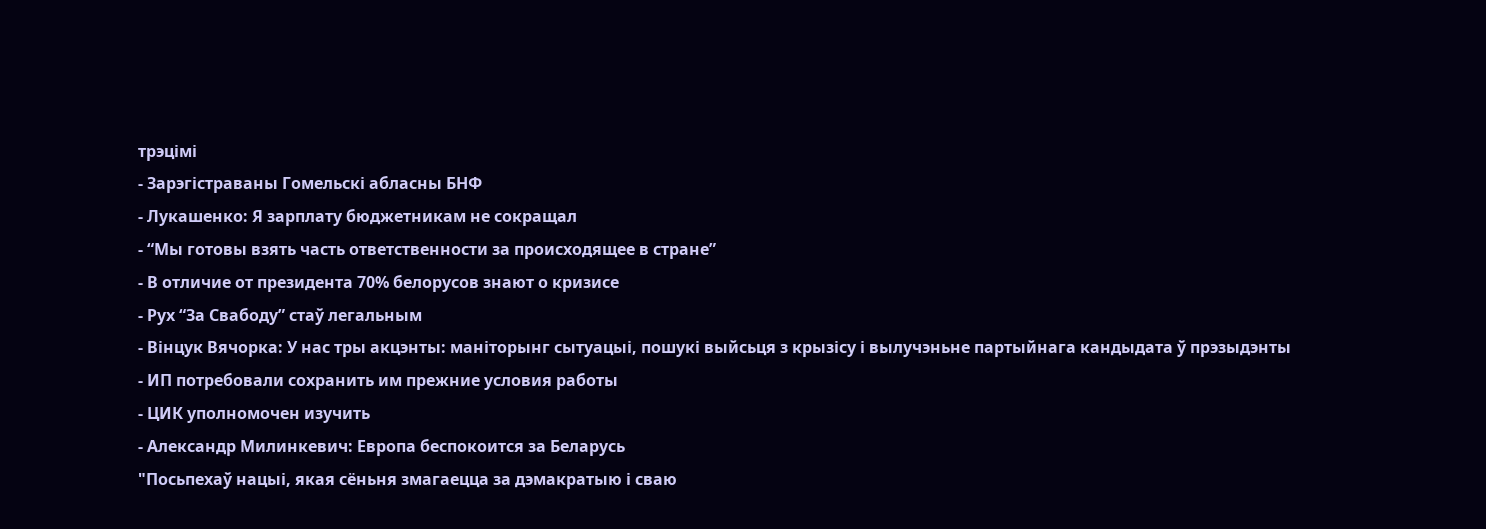трэцімі
- Зарэгістраваны Гомельскі абласны БНФ
- Лукашенко: Я зарплату бюджетникам не сокращал
- “Мы готовы взять часть ответственности за происходящее в стране”
- В отличие от президента 70% белорусов знают о кризисе
- Рух “За Свабоду” стаў легальным
- Вінцук Вячорка: У нас тры акцэнты: маніторынг сытуацыі, пошукі выйсьця з крызісу і вылучэньне партыйнага кандыдата ў прэзыдэнты
- ИП потребовали сохранить им прежние условия работы
- ЦИК уполномочен изучить
- Александр Милинкевич: Европа беспокоится за Беларусь
"Посьпехаў нацыі, якая сёньня змагаецца за дэмакратыю і сваю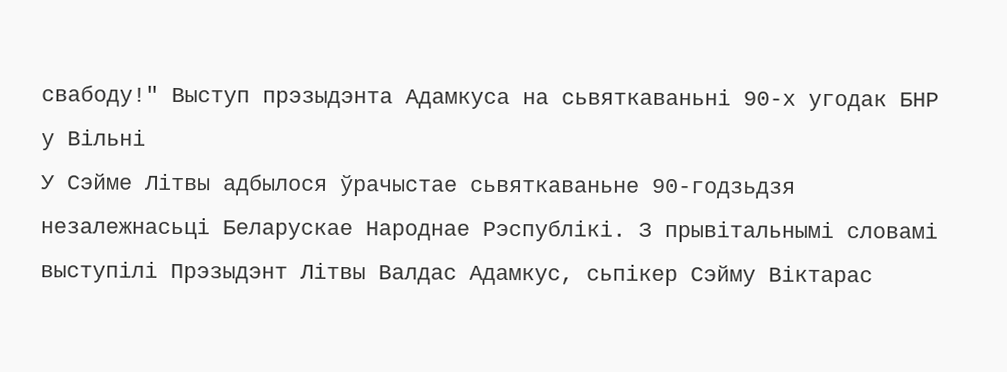свабоду!" Выступ прэзыдэнта Адамкуса на сьвяткаваньні 90-х угодак БНР у Вільні
У Сэйме Літвы адбылося ўрачыстае сьвяткаваньне 90-годзьдзя незалежнасьці Беларускае Народнае Рэспублікі. З прывітальнымі словамі выступілі Прэзыдэнт Літвы Валдас Адамкус, сьпікер Сэйму Віктарас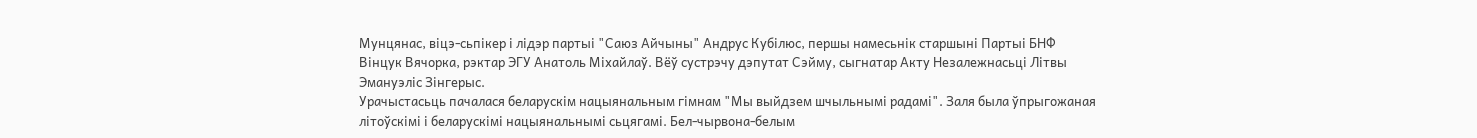Мунцянас, віцэ-сьпікер і лідэр партыі "Саюз Айчыны" Андрус Кубілюс, першы намесьнік старшыні Партыі БНФ Вінцук Вячорка, рэктар ЭГУ Анатоль Міхайлаў. Вёў сустрэчу дэпутат Сэйму, сыгнатар Акту Незалежнасьці Літвы Эмануэліс Зінгерыс.
Урачыстасьць пачалася беларускім нацыянальным гімнам "Мы выйдзем шчыльнымі радамі". Заля была ўпрыгожаная літоўскімі і беларускімі нацыянальнымі сьцягамі. Бел-чырвона-белым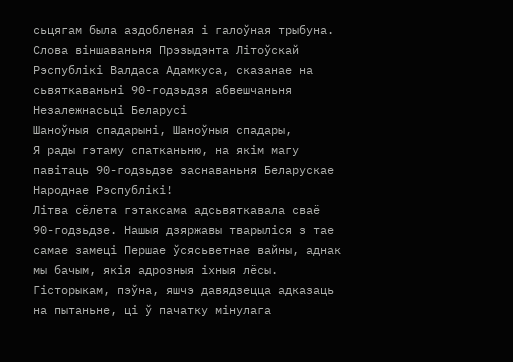сьцягам была аздобленая і галоўная трыбуна.
Слова віншаваньня Прэзыдэнта Літоўскай Рэспублікі Валдаса Адамкуса, сказанае на сьвяткаваньні 90-годзьдзя абвешчаньня Незалежнасьці Беларусі
Шаноўныя спадарыні, Шаноўныя спадары,
Я рады гэтаму спатканьню, на якім магу павітаць 90-годзьдзе заснаваньня Беларускае Народнае Рэспублікі!
Літва сёлета гэтаксама адсьвяткавала сваё 90-годзьдзе. Нашыя дзяржавы тварыліся з тае самае замеці Першае ўсясьветнае вайны, аднак мы бачым, якія адрозныя іхныя лёсы.
Гісторыкам, пэўна, яшчэ давядзецца адказаць на пытаньне, ці ў пачатку мінулага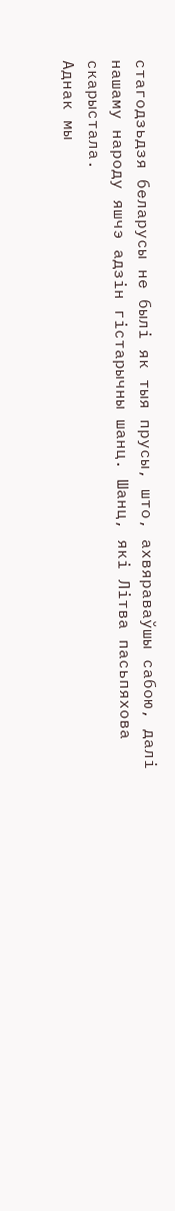стагодзьдзя беларусы не былі як тыя прусы, што, ахвяраваўшы сабою, далі нашаму народу яшчэ адзін гістарычны шанц. Шанц, які Літва пасьпяхова скарыстала.
Аднак мы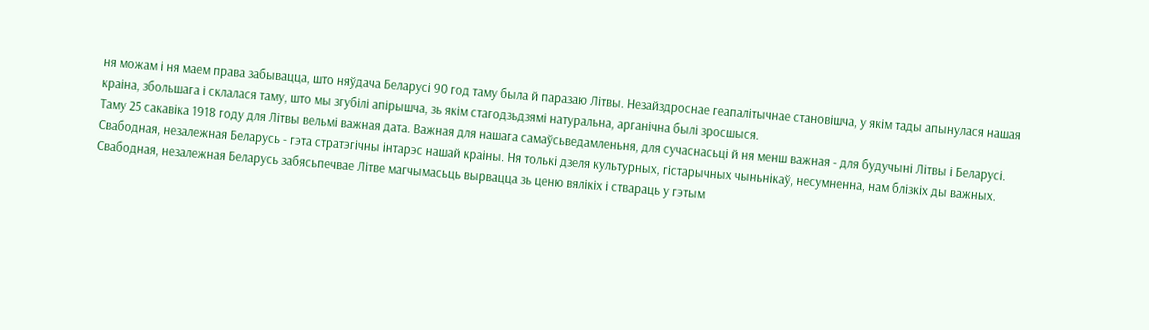ня можам і ня маем права забывацца, што няўдача Беларусі 90 год таму была й паразаю Літвы. Незайздроснае геапалітычнае становішча, у якім тады апынулася нашая краіна, збольшага і склалася таму, што мы згубілі апірышча, зь якім стагодзьдзямі натуральна, арганічна былі зросшыся.
Таму 25 сакавіка 1918 году для Літвы вельмі важная дата. Важная для нашага самаўсьведамленьня, для сучаснасьці й ня менш важная - для будучыні Літвы і Беларусі.
Свабодная, незалежная Беларусь - гэта стратэгічны інтарэс нашай краіны. Ня толькі дзеля культурных, гістарычных чыньнікаў, несумненна, нам блізкіх ды важных.
Свабодная, незалежная Беларусь забясьпечвае Літве магчымасьць вырвацца зь ценю вялікіх і ствараць у гэтым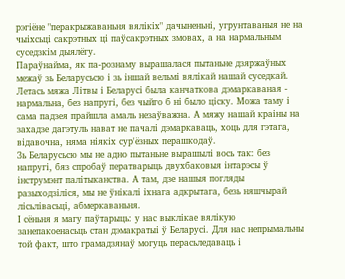рэгіёне "перакрыжаваньня вялікіх" дачыненьні, угрунтаваныя не на чыіхсьці сакрэтных ці паўсакрэтных змовах, а на нармальным суседзкім дыялёгу.
Параўнайма, як па-рознаму вырашалася пытаньне дзяржаўных межаў зь Беларусьсю і зь іншай вельмі вялікай нашай суседкай. Летась мяжа Літвы і Беларусі была канчаткова дэмаркаваная - нармальна, без напругі, без чыйго б ні было ціску. Можа таму і сама падзея прайшла амаль незаўважна. А мяжу нашай краіны на захадзе дагэтуль нават не пачалі дэмаркаваць, хоць для гэтага, відавочна, няма ніякіх сур'ёзных перашкодаў.
Зь Беларусьсю мы не адно пытаньне вырашылі вось так: без напругі, бяз спробаў ператварыць двухбаковыя інтарэсы ў інструмэнт палітыканства. А там, дзе нашыя погляды разыходзіліся, мы не ўнікалі іхнага адкрытага, безь няшчырай лісьлівасьці, абмеркаваньня.
І сёньня я магу паўтарыць: у нас выклікае вялікую занепакоенасьць стан дэмакратыі ў Беларусі. Для нас непрымальны той факт, што грамадзянаў могуць перасьледаваць і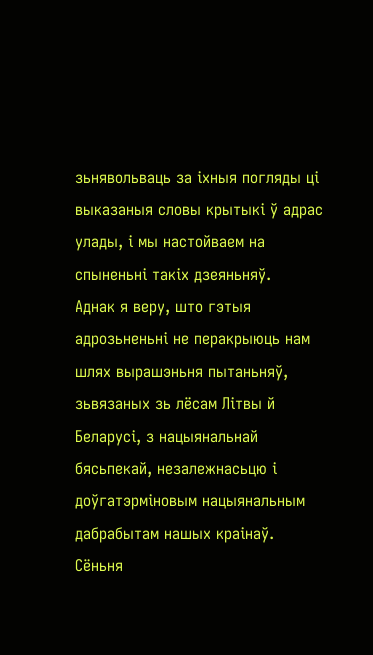зьнявольваць за іхныя погляды ці выказаныя словы крытыкі ў адрас улады, і мы настойваем на спыненьні такіх дзеяньняў.
Аднак я веру, што гэтыя адрозьненьні не перакрыюць нам шлях вырашэньня пытаньняў, зьвязаных зь лёсам Літвы й Беларусі, з нацыянальнай бясьпекай, незалежнасьцю і доўгатэрміновым нацыянальным дабрабытам нашых краінаў.
Сёньня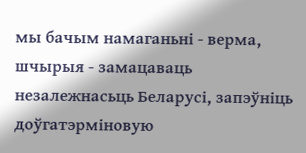мы бачым намаганьні - верма, шчырыя - замацаваць незалежнасьць Беларусі, запэўніць доўгатэрміновую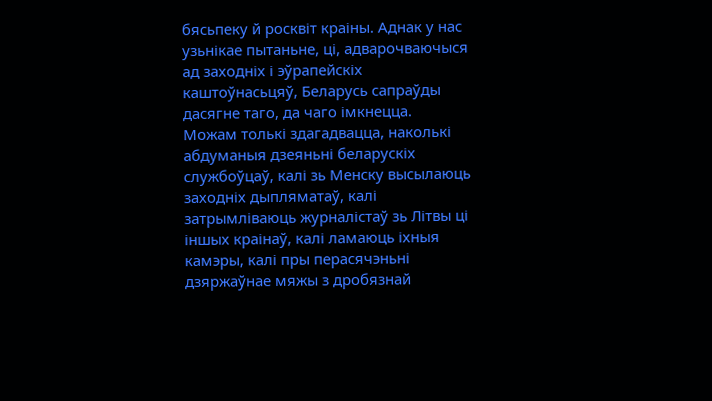бясьпеку й росквіт краіны. Аднак у нас узьнікае пытаньне, ці, адварочваючыся ад заходніх і эўрапейскіх каштоўнасьцяў, Беларусь сапраўды дасягне таго, да чаго імкнецца.
Можам толькі здагадвацца, наколькі абдуманыя дзеяньні беларускіх службоўцаў, калі зь Менску высылаюць заходніх дыпляматаў, калі затрымліваюць журналістаў зь Літвы ці іншых краінаў, калі ламаюць іхныя камэры, калі пры перасячэньні дзяржаўнае мяжы з дробязнай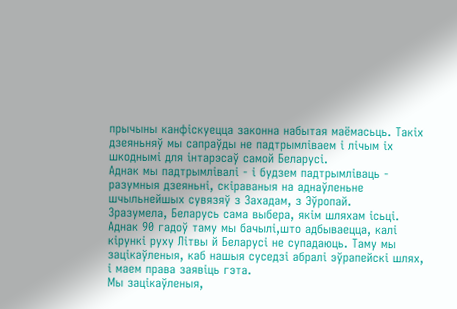прычыны канфіскуецца законна набытая маёмасьць. Такіх дзеяньняў мы сапраўды не падтрымліваем і лічым іх шкоднымі для інтарэсаў самой Беларусі.
Аднак мы падтрымлівалі - і будзем падтрымліваць - разумныя дзеяньні, скіраваныя на аднаўленьне шчыльнейшых сувязяў з Захадам, з Эўропай.
Зразумела, Беларусь сама выбера, якім шляхам ісьці. Аднак 90 гадоў таму мы бачылі,што адбываецца, калі кірункі руху Літвы й Беларусі не супадаюць. Таму мы зацікаўленыя, каб нашыя суседзі абралі эўрапейскі шлях, і маем права заявіць гэта.
Мы зацікаўленыя,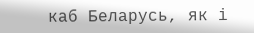каб Беларусь, як і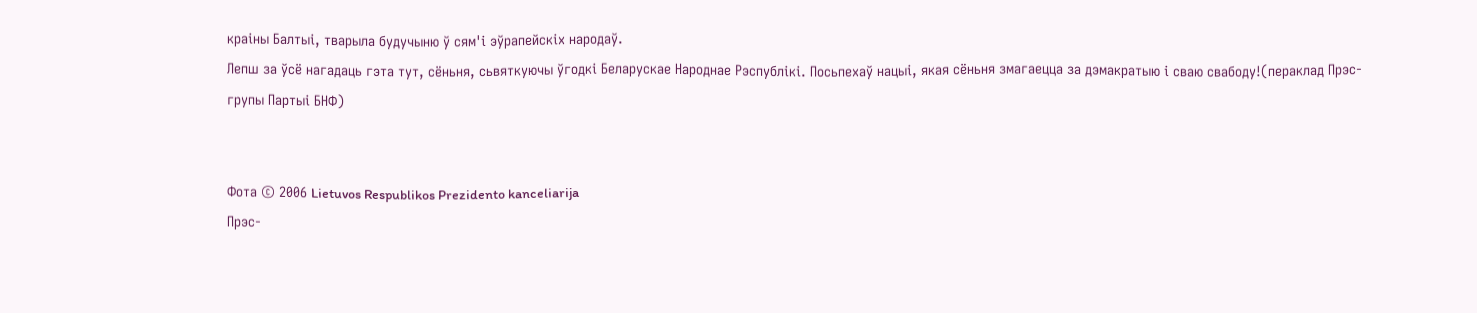краіны Балтыі, тварыла будучыню ў сям'і эўрапейскіх народаў.
Лепш за ўсё нагадаць гэта тут, сёньня, сьвяткуючы ўгодкі Беларускае Народнае Рэспублікі. Посьпехаў нацыі, якая сёньня змагаецца за дэмакратыю і сваю свабоду!(пераклад Прэс-групы Партыі БНФ)


Фота © 2006 Lietuvos Respublikos Prezidento kanceliarija
Прэс-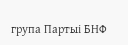група Партыі БНФ